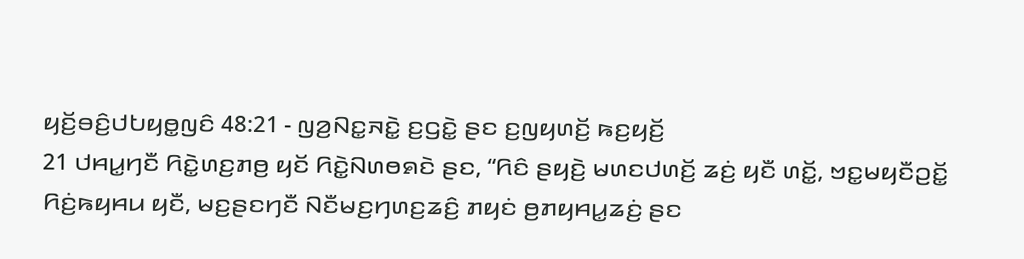ꤟꤢꤩ꤬ꤋꤢꤨ꤬ꤓꤝꤟꤥ꤭ꤜꤢꤨ 48:21 - ꤜꤤ꤬ꤡꤢ꤭ꤏꤢꤧ꤭ ꤢ꤬ꤞꤢꤧ꤭ ꤔꤢ ꤢ꤬ꤜꤟꤛꤢꤩ꤬ ꤒꤢ꤬ꤟꤢꤩ꤬
21 ꤓꤌꤣ꤭ꤚꤢꤪ ꤖꤢꤧ꤭ꤛꤢ꤬ꤊꤥ꤬ ꤟꤢꤩ ꤖꤢꤧ꤭ꤡꤛꤥꤎꤢꤧ ꤔꤢ, “ꤖꤢꤨ ꤔꤟꤢꤧ꤬ ꤗꤛꤢꤓꤛꤢꤩ꤬ ꤘꤢꤦ꤬ ꤟꤢꤪ ꤛꤢꤩ꤭, ꤠꤢ꤭ꤗꤟꤢꤪꤑꤢꤩ꤭ ꤖꤢꤦ꤬ꤒꤟꤌꤣ ꤟꤢꤪ, ꤗꤢ꤬ꤔꤢꤚꤢꤪ ꤡꤢꤪꤗꤢ꤬ꤚꤛꤢ꤬ꤘꤢꤨ꤬ ꤊꤟꤢꤦ ꤥ꤬ꤊꤟꤌꤣ꤭ꤘꤢꤦ꤬ ꤔꤢ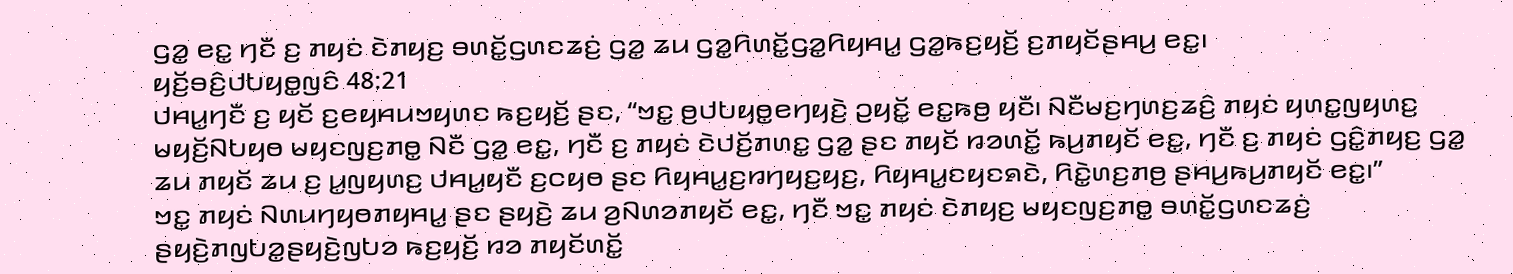ꤞꤤ꤭ ꤕꤢ꤭ ꤚꤢꤪ ꤢ꤬ ꤊꤟꤢꤦ ꤢꤧꤊꤟꤢ꤬ ꤋꤛꤢꤩ꤭ꤞꤛꤢꤘꤢꤦ꤬ ꤞꤤ꤭ ꤘꤣ ꤞꤤ꤭ꤖꤛꤢꤩ꤭ꤞꤤ꤭ꤖꤟꤌꤣ꤭ ꤞꤤ꤭ꤒꤢ꤬ꤟꤢꤩ꤬ ꤢ꤬ꤊꤟꤢꤩꤔꤌꤣ꤬ ꤕꤢ꤭꤯
ꤟꤢꤩ꤬ꤋꤢꤨ꤬ꤓꤝꤟꤥ꤭ꤜꤢꤨ 48:21
ꤓꤌꤣ꤭ꤚꤢꤪ ꤢ꤬ ꤟꤢꤩ ꤢ꤬ꤕꤟꤌꤣꤠꤟꤛꤢ ꤒꤢ꤬ꤟꤢꤩ꤬ ꤔꤢ, “ꤠꤢ꤭ ꤥ꤬ꤓꤝꤟꤥ꤭ꤕꤚꤟꤢꤧ꤬ ꤑꤟꤢꤩ꤭ ꤕꤢ꤭ꤒꤥ꤬ ꤟꤢꤪ꤯ ꤡꤢꤪꤗꤢ꤬ꤚꤛꤢ꤬ꤘꤢꤨ꤬ ꤊꤟꤢꤦ ꤟꤛꤢ꤭ꤜꤟꤛꤢ꤬ ꤗꤟꤢꤩ꤬ꤡꤝꤟꤥ ꤗꤟꤢꤜꤢ꤬ꤊꤥ꤭ ꤡꤢꤪ ꤞꤤ꤭ ꤕꤢ꤭, ꤚꤢꤪ ꤢ꤬ ꤊꤟꤢꤦ ꤢꤧꤓꤢꤩ꤬ꤊꤛꤢ꤭ ꤞꤤ꤭ ꤔꤢ ꤊꤟꤢꤩ ꤙꤤꤛꤢꤩ꤭ ꤒꤣ꤬ꤊꤟꤢꤩ ꤕꤢ꤭, ꤚꤢꤪ ꤢ꤬ ꤊꤟꤢꤦ ꤞꤢꤨ꤭ꤊꤟꤢ꤬ ꤞꤤ꤭ ꤘꤣ ꤊꤟꤢꤩ ꤘꤣ ꤢ꤬ ꤣ꤭ꤜꤟꤛꤢ꤬ ꤓꤌꤣ꤭ꤟꤢꤪ ꤢ꤬ꤍꤟꤥ ꤔꤢ ꤖꤟꤌꤣ꤭ꤢ꤬ꤙꤚꤟꤢ꤬ꤟꤢ꤬, ꤖꤟꤌꤣ꤭ꤢꤟꤢꤎꤢꤧ, ꤖꤢꤧ꤭ꤛꤢ꤬ꤊꤥ꤬ ꤔꤌꤣ꤬ꤒꤣ꤬ꤊꤟꤢꤩ ꤕꤢ꤭꤯”
ꤠꤢ꤭ ꤊꤟꤢꤦ ꤡꤛꤣꤚꤟꤥꤊꤟꤌꤣ꤭ ꤔꤢ ꤔꤟꤢꤧ꤬ ꤘꤣ ꤤ꤬ꤡꤛꤤꤊꤟꤢꤩ ꤕꤢ꤭, ꤚꤢꤪ ꤠꤢ꤭ ꤊꤟꤢꤦ ꤢꤧꤊꤟꤢ꤬ ꤗꤟꤢꤜꤢ꤬ꤊꤥ꤭ ꤋꤛꤢꤩ꤭ꤞꤛꤢꤘꤢꤦ꤬ ꤔꤟꤢꤧ꤬ꤊꤜꤝꤤ꤭ꤔꤟꤢꤧ꤬ꤜꤝꤤ ꤒꤢ꤬ꤟꤢꤩ꤬ ꤙꤤ ꤊꤟꤢꤩꤛꤢꤩ꤭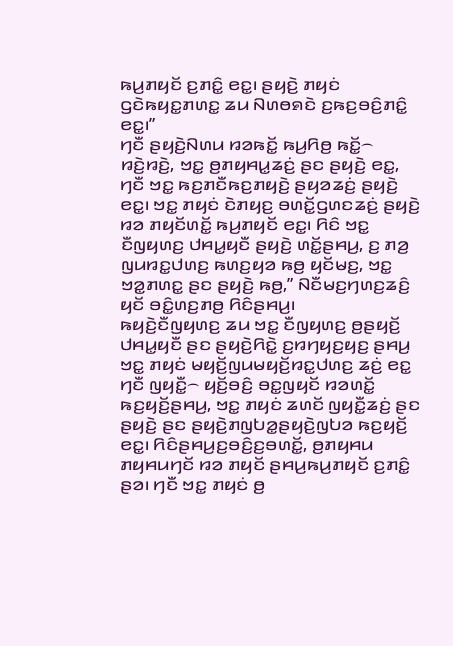ꤒꤣ꤬ꤊꤟꤢꤩ ꤢ꤬ꤊꤢꤨ꤭ ꤕꤢ꤭꤯ ꤔꤟꤢꤧ꤬ ꤊꤟꤢꤦ ꤞꤢꤧꤒꤟꤢ꤭ꤊꤛꤢ꤭ ꤘꤣ ꤡꤛꤥꤎꤢꤧ ꤢ꤬ꤒꤢ꤬ꤋꤢꤨ꤬ꤊꤢꤨ꤭ ꤕꤢ꤭꤯”
ꤚꤢꤪ ꤔꤟꤢꤧ꤬ꤡꤛꤣ ꤙꤤꤒꤢꤩ꤭ ꤒꤣ꤬ꤖꤥ꤬ ꤒꤢꤩ꤭꤮ ꤙꤢꤧ꤬ꤙꤢꤧ꤬, ꤠꤢ꤭ ꤥ꤬ꤊꤟꤌꤣ꤭ꤘꤢꤦ꤬ ꤔꤢ ꤔꤟꤢꤧ꤬ ꤕꤢ꤭, ꤚꤢꤪ ꤠꤢ꤭ ꤒꤢ꤬ꤊꤢꤪꤒꤢ꤬ꤊꤟꤢꤧ꤬ ꤔꤟꤤꤘꤢꤦ꤬ ꤔꤟꤢꤧ꤬ ꤕꤢ꤭꤯ ꤠꤢ꤭ ꤊꤟꤢꤦ ꤢꤧꤊꤟꤢ꤬ ꤋꤛꤢꤩ꤭ꤞꤛꤢꤘꤢꤦ꤬ ꤔꤟꤢꤧ꤬ ꤙꤤ ꤊꤟꤢꤩꤛꤢꤩ꤭ ꤒꤣ꤬ꤊꤟꤢꤩ ꤕꤢ꤭꤯ ꤖꤢꤨ ꤠꤢ꤭ ꤢꤪꤜꤟꤛꤢ꤬ ꤓꤌꤣ꤭ꤟꤢꤪ ꤔꤟꤢꤧ꤬ ꤛꤢꤩ꤭ꤔꤌꤣ꤬, ꤢ꤬ ꤊꤤ꤬ ꤜꤣꤙꤢ꤭ꤓꤛꤢ꤬ ꤒꤛꤢ꤬ꤟꤤ ꤒꤥ꤬ ꤟꤢꤩꤗꤢ꤬, ꤠꤢ꤭ ꤠꤤ꤭ꤊꤛꤢ꤭ ꤔꤢ ꤔꤟꤢꤧ꤬ ꤒꤥ꤬,” ꤡꤢꤪꤗꤢ꤬ꤚꤛꤢ꤬ꤘꤢꤨ꤬ ꤟꤢꤩ ꤋꤢꤨ꤭ꤛꤢ꤬ꤊꤥ꤬ ꤖꤢꤨꤔꤌꤣ꤬꤯
ꤒꤟꤢꤧ꤬ꤢꤪꤜꤟꤛꤢ꤬ ꤘꤣ ꤠꤢ꤭ ꤢꤪꤜꤟꤛꤢ꤬ ꤥ꤬ꤔꤟꤢꤩ꤬ ꤓꤌꤣ꤭ꤟꤢꤪ ꤔꤢ ꤔꤟꤢꤧ꤬ꤖꤢꤧ꤭ ꤢ꤬ꤙꤚꤟꤢ꤬ꤟꤢ꤬ ꤔꤌꤣ꤬ ꤠꤢ꤭ ꤊꤟꤢꤦ ꤗꤟꤢꤩ꤬ꤜꤣꤗꤟꤢꤩ꤬ꤙꤢ꤭ꤓꤛꤢ꤬ ꤘꤢꤦ꤬ ꤕꤢ꤭ ꤚꤢꤪ ꤜꤟꤢꤪ꤭꤮ ꤟꤢꤩ꤬ꤋꤢꤨ꤬ ꤋꤢ꤭ꤜꤟꤢꤩ ꤙꤤꤛꤢꤩ꤭ ꤒꤢ꤬ꤟꤢꤩ꤬ꤔꤌꤣ꤬, ꤠꤢ꤭ ꤊꤟꤢꤦ ꤘꤛꤢꤩ ꤜꤟꤢꤪ꤭ꤘꤢꤦ꤬ ꤔꤢ ꤔꤟꤢꤧ꤬ ꤔꤢ ꤔꤟꤢꤧ꤬ꤊꤜꤝꤤ꤭ꤔꤟꤢꤧ꤬ꤜꤝꤤ ꤒꤢ꤬ꤟꤢꤩ꤬ ꤕꤢ꤭꤯ ꤖꤢꤨꤔꤌꤣ꤬ꤢ꤬ꤋꤢꤨ꤬ꤢ꤬ꤋꤛꤢꤩ꤭, ꤥ꤬ꤊꤟꤌꤣ ꤊꤟꤌꤣꤚꤢꤩ ꤙꤤ ꤊꤟꤢꤩ ꤔꤌꤣ꤬ꤒꤣ꤬ꤊꤟꤢꤩ ꤢ꤬ꤊꤢꤨ꤭ ꤔꤤ꤯ ꤚꤢꤪ ꤠꤢ꤭ ꤊꤟꤢꤦ ꤥ꤬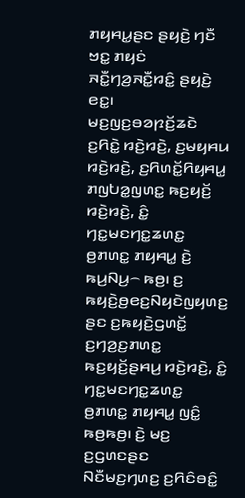ꤊꤟꤌꤣ꤭ꤔꤢ ꤔꤟꤢꤧ꤬ ꤚꤢꤪ ꤠꤢ꤭ ꤊꤟꤢꤦ ꤏꤢꤪ꤭ꤚꤤ꤬ꤏꤢꤪ꤭ꤙꤢꤨ꤭ ꤔꤟꤢꤧ꤬ ꤕꤢ꤭꤯
ꤗꤢ꤬ꤜꤢ꤬ꤋꤤꤐꤢꤩ꤬ꤘꤢꤧ ꤢ꤬ꤖꤢꤧ꤭ ꤙꤢꤧ꤬ꤙꤢꤧ꤬, ꤢ꤬ꤗꤟꤌꤣ ꤙꤢꤧ꤬ꤙꤢꤧ꤬, ꤢ꤬ꤖꤛꤢꤩ꤭ꤖꤟꤌꤣ꤭ ꤊꤜꤝꤤ꤭ꤜꤛꤢ꤭ ꤒꤢ꤬ꤟꤢꤩ꤬ ꤙꤢꤧ꤬ꤙꤢꤧ꤬, ꤢꤨ꤭ ꤚꤢ꤭ꤗꤢꤚꤢ꤭ꤘꤛꤢ꤭ ꤥ꤬ꤊꤛꤢ꤭ ꤊꤟꤌꤣ꤭ ꤢꤧ꤬ ꤒꤣ꤬ꤡꤣ꤬꤮ ꤒꤥ꤬꤯ ꤢ꤬ ꤒꤟꤢꤧ꤬ꤥ꤬ꤕꤢ꤬ꤡꤟꤢꤧꤜꤟꤛꤢ꤬ ꤔꤢ ꤢ꤬ꤒꤟꤢꤧ꤬ꤞꤛꤢꤩ꤭ ꤢ꤬ꤚꤤ꤬ꤢ꤬ꤊꤛꤢ꤭ ꤒꤢ꤬ꤟꤢꤩ꤬ꤔꤌꤣ꤬ ꤙꤢꤧ꤬ꤙꤢꤧ꤬, ꤢꤨ꤭ ꤚꤢ꤭ꤗꤢꤚꤢ꤭ꤘꤛꤢ꤭ ꤥ꤬ꤊꤛꤢ꤭ ꤊꤟꤌꤣ꤭ ꤜꤢꤨ꤭ ꤒꤥ꤬ꤒꤥ꤬꤯ ꤢꤧ꤬ ꤗꤢ꤬ ꤢ꤬ꤞꤛꤢꤔꤢ ꤡꤢꤪꤗꤢ꤬ꤚꤛꤢ꤬ ꤢ꤬ꤖꤢꤨꤋꤢꤨ꤭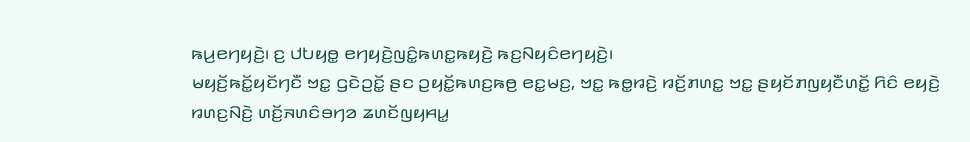ꤒꤣ꤬ꤕꤚꤟꤢꤧ꤬꤯ ꤢ꤬ ꤓꤝꤟꤥ꤭ ꤕꤚꤟꤢꤧ꤬ꤜꤢꤨ꤭ꤒꤛꤢ꤭ꤒꤟꤢꤧ꤬ ꤒꤢ꤬ꤡꤟꤢꤨꤕꤚꤟꤢꤧ꤬꤯
ꤗꤟꤢꤩ꤬ꤒꤢꤩ꤭ꤟꤢꤩꤚꤢꤪ ꤠꤢ꤭ ꤞꤢꤧꤑꤢꤩ꤭ ꤔꤢ ꤑꤟꤢꤩ꤭ꤒꤛꤢ꤬ꤒꤥ꤬ ꤕꤢ꤭ꤗꤢ꤬, ꤠꤢ꤭ ꤒꤥ꤭ꤙꤢꤧ꤬ ꤙꤢꤩ꤬ꤊꤛꤢ꤭ ꤠꤢ꤭ ꤔꤟꤢꤩꤊꤜꤟꤢꤪꤛꤢꤩ꤭ ꤖꤢꤨ ꤕꤟꤢꤧ꤬ ꤙꤛꤢ꤬ꤡꤢꤧ꤬ ꤛꤢꤩ꤬ꤏꤛꤢꤨꤋꤚꤤ ꤘꤛꤢꤩꤜꤟꤌꤣ꤭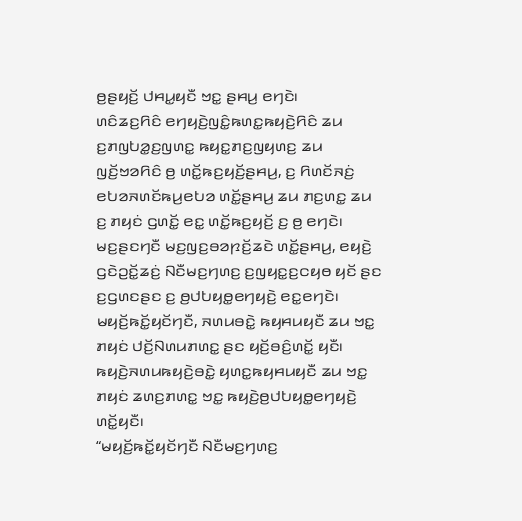ꤥ꤬ꤔꤟꤢꤩ꤬ ꤓꤌꤣ꤭ꤟꤢꤪ ꤠꤢ꤭ ꤔꤌꤣ꤬ ꤕꤚꤢꤧ꤯
ꤛꤢꤨꤘꤢ꤬ꤖꤢꤨ ꤕꤚꤟꤢꤧ꤬ꤜꤢꤨ꤭ꤒꤛꤢ꤭ꤒꤟꤢꤧ꤬ꤖꤢꤨ ꤘꤣ ꤢ꤬ꤊꤜꤝꤤ꤭ꤢ꤬ꤜꤛꤢ꤭ ꤒꤟꤢ꤭ꤊꤢ꤬ꤜꤟꤛꤢ꤬ ꤘꤣ ꤜꤢꤩ꤬ꤠꤤꤖꤢꤨ ꤥ꤬ ꤛꤢꤩ꤭ꤒꤢ꤬ꤟꤢꤩ꤬ꤔꤌꤣ꤬, ꤢ꤬ ꤖꤛꤢꤩꤏꤢꤦ꤬ ꤕꤝꤤꤏꤛꤢꤩꤒꤣ꤬ꤕꤝꤤ ꤛꤢꤩ꤭ꤔꤌꤣ꤬ ꤘꤣ ꤊꤢ꤬ꤛꤢ꤭ ꤘꤣ ꤢ꤬ ꤊꤟꤢꤦ ꤞꤛꤢꤩ꤭ ꤕꤢ꤭ ꤛꤢꤩ꤭ꤒꤢ꤬ꤟꤢꤩ꤬ ꤢ꤬ ꤥ꤬ ꤕꤚꤢꤧ꤯ ꤗꤢ꤬ꤔꤢꤚꤢꤪ ꤗꤢ꤬ꤜꤢ꤬ꤋꤤꤐꤢꤩ꤬ꤘꤢꤧ ꤛꤢꤩ꤭ꤔꤌꤣ꤬, ꤕꤟꤢꤧ꤬ ꤞꤢꤧꤑꤢꤩ꤭ꤘꤢꤦ꤬ ꤡꤢꤪꤗꤢ꤬ꤚꤛꤢ꤬ ꤢ꤬ꤜꤟꤢ꤭ꤢ꤬ꤍꤟꤥ ꤟꤢꤩ ꤔꤢ ꤢ꤬ꤞꤛꤢꤔꤢ ꤢ꤬ ꤥ꤬ꤓꤝꤟꤥ꤭ꤕꤚꤟꤢꤧ꤬ ꤕꤢ꤭ꤕꤚꤢꤧ꤯
ꤗꤟꤢꤩ꤬ꤒꤢꤩ꤭ꤟꤢꤩꤚꤢꤪ, ꤏꤛꤣꤋꤢꤧ꤭ ꤒꤟꤌꤣꤟꤢꤪ ꤘꤣ ꤠꤢ꤭ ꤊꤟꤢꤦ ꤓꤢꤩ꤬ꤡꤛꤣꤊꤛꤢ꤭ ꤔꤢ ꤟꤢꤩ꤬ꤋꤢꤨ꤬ꤛꤢꤩ꤭ ꤟꤢꤪ꤯ ꤒꤟꤢꤧ꤬ꤏꤛꤣꤒꤟꤢꤧ꤬ꤋꤢꤧ꤭ ꤟꤛꤢ꤭ꤒꤟꤌꤣꤟꤢꤪ ꤘꤣ ꤠꤢ꤭ ꤊꤟꤢꤦ ꤘꤛꤢ꤬ꤊꤛꤢ꤭ ꤠꤢ꤭ ꤒꤟꤢꤧ꤬ꤥ꤬ꤓꤝꤟꤥ꤭ꤕꤚꤟꤢꤧ꤬ ꤛꤢꤩ꤭ꤟꤢꤪ꤯
“ꤗꤟꤢꤩ꤬ꤒꤢꤩ꤭ꤟꤢꤩꤚꤢꤪ ꤡꤢꤪꤗꤢ꤬ꤚꤛꤢ꤬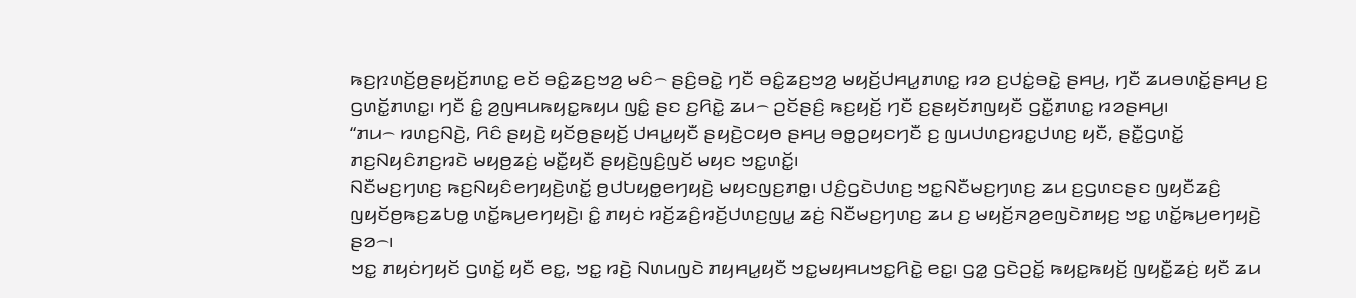ꤒꤢ꤬ꤐꤛꤢꤩ꤬ꤥ꤬ꤔꤟꤢꤩ꤬ꤊꤛꤢ꤭ ꤕꤢꤩ ꤋꤢꤨ꤭ꤘꤢ꤬ꤠꤤ꤬ ꤗꤢꤨ꤮ ꤔꤢꤨ꤬ꤋꤢꤧ꤭ ꤚꤢꤪ ꤋꤢꤨ꤭ꤘꤢ꤬ꤠꤤ꤬ ꤗꤟꤢꤩ꤬ꤓꤌꤣ꤭ꤊꤛꤢ꤭ ꤙꤤ ꤢ꤬ꤓꤢꤦ꤭ꤋꤢꤧ꤭ ꤔꤌꤣ꤬, ꤚꤢꤪ ꤘꤣꤋꤛꤢꤩ꤭ꤔꤌꤣ꤬ ꤢ꤬ ꤞꤛꤢꤩ꤭ꤊꤛꤢ꤭꤯ ꤚꤢꤪ ꤢꤨ꤭ ꤤ꤬ꤜꤌꤣꤒꤟꤢ꤭ꤒꤟꤣ ꤜꤢꤨ꤭ ꤔꤢ ꤢ꤬ꤖꤢꤧ꤭ ꤘꤣ꤮ ꤑꤢꤩꤔꤢꤨ꤬ ꤒꤢ꤬ꤟꤢꤩ꤬ ꤚꤢꤪ ꤢ꤬ꤔꤟꤢꤩꤊꤜꤟꤢꤪ ꤞꤢꤪ꤭ꤊꤛꤢ꤭ ꤙꤤꤔꤌꤣ꤬꤯
“ꤊꤣ꤮ ꤙꤛꤢ꤬ꤡꤢꤧ꤬, ꤖꤢꤨ ꤔꤟꤢꤧ꤬ ꤟꤢꤩꤥ꤬ꤔꤟꤢꤩ꤬ ꤓꤌꤣ꤭ꤟꤢꤪ ꤔꤟꤢꤧ꤬ꤍꤟꤥ ꤔꤌꤣ꤬ ꤋꤥ꤭ꤑꤟꤢꤚꤢꤪ ꤢ꤬ ꤜꤣꤓꤛꤢ꤬ꤙꤢ꤭ꤓꤛꤢ꤬ ꤟꤢꤪ, ꤔꤢꤪ꤭ꤞꤛꤢꤩ꤭ ꤊꤢ꤬ꤡꤟꤢꤨꤊꤢ꤬ꤙꤢꤧ ꤗꤟꤥ꤬ꤘꤢꤦ꤬ ꤗꤢꤪ꤭ꤟꤢꤪ ꤔꤟꤢꤧ꤬ꤜꤢꤨ꤬ꤜꤢꤩ ꤗꤟꤢ ꤠꤢ꤭ꤛꤢꤩ꤭꤯
ꤡꤢꤪꤗꤢ꤬ꤚꤛꤢ꤬ ꤒꤢ꤬ꤡꤟꤢꤨꤕꤚꤟꤢꤧ꤬ꤛꤢꤩ꤭ ꤥ꤬ꤓꤝꤟꤥ꤭ꤕꤚꤟꤢꤧ꤬ ꤗꤟꤢꤜꤢ꤬ꤊꤥ꤭꤯ ꤓꤢꤨ꤬ꤞꤢꤧꤓꤛꤢ꤬ ꤠꤢ꤭ꤡꤢꤪꤗꤢ꤬ꤚꤛꤢ꤬ ꤘꤣ ꤢ꤬ꤞꤛꤢꤔꤢ ꤜꤟꤢꤪꤘꤢꤨ꤬ ꤜꤟꤢꤩꤥ꤬ꤒꤢ꤬ꤘꤝꤥ꤭ ꤛꤢꤩ꤭ꤒꤣ꤬ꤕꤚꤟꤢꤧ꤬꤯ ꤢꤨ꤭ ꤊꤟꤢꤦ ꤙꤢꤩ꤬ꤘꤢꤨ꤬ꤙꤢꤩ꤬ꤓꤛꤢ꤬ꤜꤣ꤭ ꤘꤢꤦ꤬ ꤡꤢꤪꤗꤢ꤬ꤚꤛꤢ꤬ ꤘꤣ ꤢ꤬ ꤗꤟꤢꤩ꤬ꤏꤤ꤬ꤕꤜꤢꤧꤊꤟꤢ꤬ ꤠꤢ꤭ ꤛꤢꤩ꤭ꤒꤣ꤬ꤕꤚꤟꤢꤧ꤬ ꤔꤤ꤮꤯
ꤠꤢ꤭ ꤊꤟꤢꤦꤚꤟꤢꤩ ꤞꤛꤢꤩ꤭ ꤟꤢꤪ ꤕꤢ꤭, ꤠꤢ꤭ ꤙꤢꤧ꤬ ꤡꤛꤣꤜꤢꤧ ꤊꤟꤌꤣ꤭ꤟꤢꤪ ꤠꤢ꤭ꤗꤟꤌꤣꤠꤢ꤭ꤖꤢꤧ꤭ ꤕꤢ꤭꤯ ꤞꤤ꤭ ꤞꤢꤧꤑꤢꤩ꤭ ꤒꤟꤢ꤭ꤒꤟꤢꤩ꤬ ꤜꤟꤢꤪ꤭ꤘꤢꤦ꤬ ꤟꤢꤪ ꤘꤣ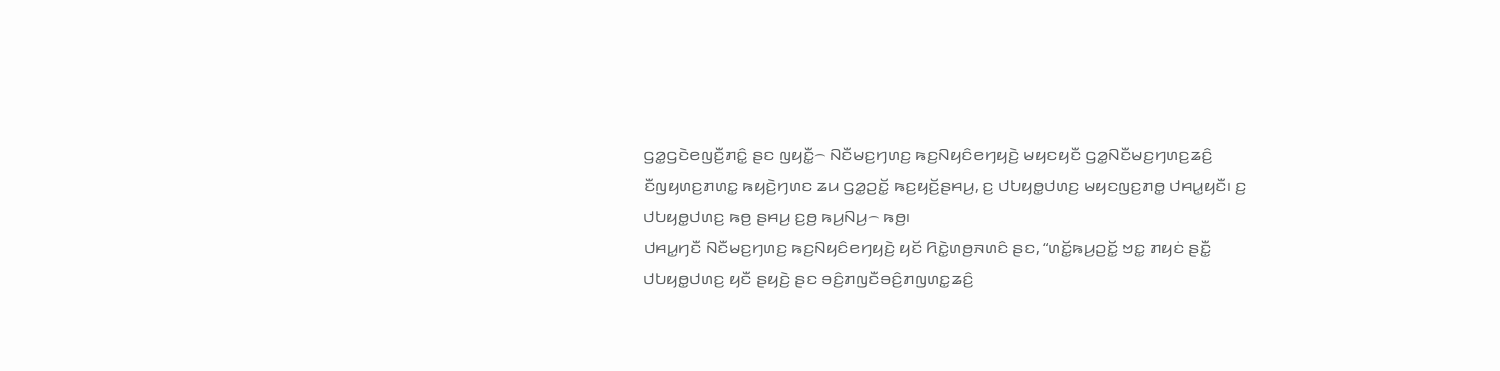ꤞꤤ꤭ꤞꤢꤧꤕꤜꤢꤪ꤬ꤊꤢꤨ꤭ ꤔꤢ ꤜꤟꤢꤪ꤭꤮ ꤡꤢꤪꤗꤢ꤬ꤚꤛꤢ꤬ ꤒꤢ꤬ꤡꤟꤢꤨꤕꤚꤟꤢꤧ꤬ ꤗꤟꤢꤟꤢꤪ ꤞꤤ꤭ꤡꤢꤪꤗꤢ꤬ꤚꤛꤢ꤬ꤘꤢꤨ꤬ ꤢꤪꤜꤟꤛꤢ꤬ꤊꤛꤢ꤭ ꤒꤟꤢꤧ꤬ꤚꤛꤢ ꤘꤣ ꤞꤤ꤭ꤑꤢꤩ꤭ ꤒꤢ꤬ꤟꤢꤩ꤬ꤔꤌꤣ꤬, ꤢ꤬ ꤓꤝꤟꤥ꤭ꤓꤛꤢ꤬ ꤗꤟꤢꤜꤢ꤬ꤊꤥ꤭ ꤓꤌꤣ꤭ꤟꤢꤪ꤯ ꤢ꤬ ꤓꤝꤟꤥ꤭ꤓꤛꤢ꤬ ꤒꤥ꤬ ꤔꤌꤣ꤬ ꤢ꤬ꤥ꤬ ꤒꤣ꤬ꤡꤣ꤬꤮ ꤒꤥ꤬꤯
ꤓꤌꤣ꤭ꤚꤢꤪ ꤡꤢꤪꤗꤢ꤬ꤚꤛꤢ꤬ ꤒꤢ꤬ꤡꤟꤢꤨꤕꤚꤟꤢꤧ꤬ ꤟꤢꤩ ꤖꤢꤧ꤭ꤛꤥ꤬ꤏꤛꤢꤨ ꤔꤢ, “ꤛꤢꤩ꤭ꤒꤣ꤬ꤑꤢꤩ꤭ ꤠꤢ꤭ ꤊꤟꤢꤦ ꤔꤢꤪ꤭ ꤓꤝꤟꤥ꤭ꤓꤛꤢ꤬ ꤟꤢꤪ ꤔꤟꤢꤧ꤬ ꤔꤢ ꤋꤢꤨ꤬ꤊꤜꤢꤪꤋꤢꤨ꤬ꤊꤜꤛꤢ꤭ꤘꤢꤨ꤬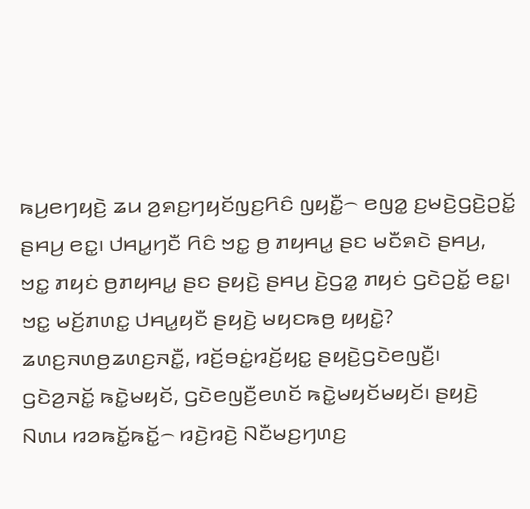ꤒꤣ꤬ꤕꤚꤟꤢꤧ꤬ ꤘꤣ ꤤ꤬ꤎꤢ꤬ꤚꤟꤢꤩꤜꤢ꤬ꤖꤢꤨ ꤜꤟꤢꤪ꤭꤮ ꤕꤜꤤ꤭ ꤢ꤬ꤗꤢꤧ꤬ꤞꤢꤧ꤬ꤑꤢꤩ꤭ ꤔꤌꤣ꤬ ꤕꤢ꤭꤯ ꤓꤌꤣ꤭ꤚꤢꤪ ꤖꤢꤨ ꤠꤢ꤭ ꤥ꤬ ꤊꤟꤌꤣ꤭ ꤔꤢ ꤗꤢꤪꤎꤢꤧ ꤔꤌꤣ꤬, ꤠꤢ꤭ ꤊꤟꤢꤦ ꤥ꤬ꤊꤟꤌꤣ꤭ ꤔꤢ ꤔꤟꤢꤧ꤬ ꤔꤌꤣ꤬ ꤢꤧ꤬ꤞꤤ꤭ ꤊꤟꤢꤦ ꤞꤢꤧꤑꤢꤩ꤭ ꤕꤢ꤭꤯
ꤠꤢ꤭ ꤗꤢꤩ꤬ꤊꤛꤢ꤭ ꤓꤌꤣ꤭ꤟꤢꤪ ꤔꤟꤢꤧ꤬ ꤗꤟꤢꤒꤥ꤬ ꤟꤟꤢꤧ꤭? ꤘꤛꤢ꤬ꤏꤛꤥ꤬ꤘꤛꤢ꤬ꤏꤢꤪ꤭, ꤙꤢꤩ꤬ꤋꤢꤦ꤭ꤙꤢꤩ꤬ꤟꤢ꤭ ꤔꤟꤢꤧ꤬ꤞꤢꤧꤕꤜꤢꤪ꤬꤯ ꤞꤢꤧꤤ꤬ꤏꤢꤩ꤭ ꤒꤢꤧ꤭ꤗꤟꤢꤩ, ꤞꤢꤧꤕꤜꤢꤪ꤬ꤕꤛꤢꤩ ꤒꤢꤧ꤭ꤗꤟꤢꤩꤗꤟꤢꤩ꤯ ꤔꤟꤢꤧ꤬ ꤡꤛꤣ ꤙꤤꤒꤢꤩ꤭ꤒꤢꤩ꤭꤮ ꤙꤢꤧ꤬ꤙꤢꤧ꤬ ꤡꤢꤪꤗꤢ꤬ꤚꤛꤢ꤬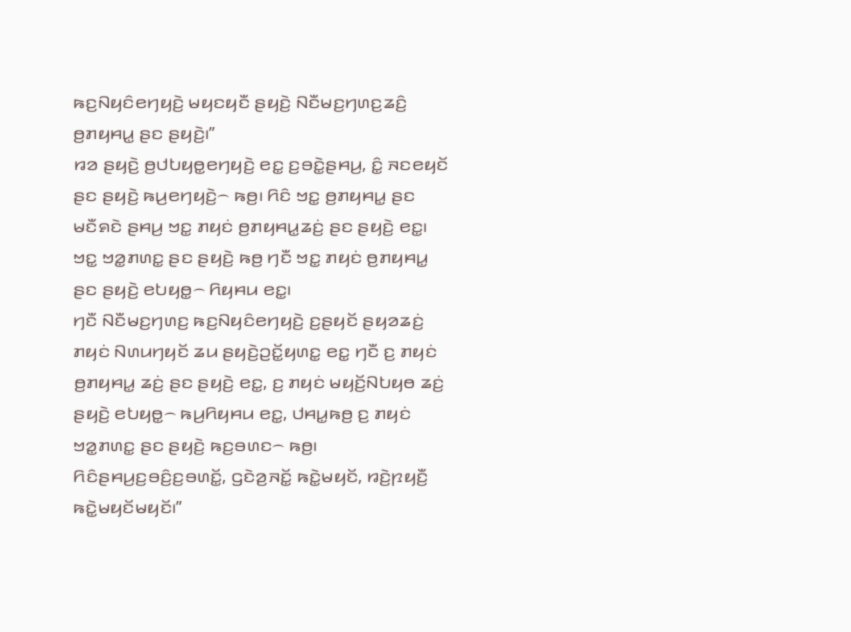ꤒꤢ꤬ꤡꤟꤢꤨꤕꤚꤟꤢꤧ꤬ ꤗꤟꤢꤟꤢꤪ ꤔꤟꤢꤧ꤬ ꤡꤢꤪꤗꤢ꤬ꤚꤛꤢ꤬ꤘꤢꤨ꤬ ꤥ꤬ꤊꤟꤌꤣ꤭ ꤔꤢ ꤔꤟꤢꤧ꤬꤯”
ꤙꤤ ꤔꤟꤢꤧ꤬ ꤥ꤬ꤓꤝꤟꤥ꤭ꤕꤚꤟꤢꤧ꤬ ꤕꤢ꤭ ꤢ꤬ꤋꤢꤧ꤭ꤔꤌꤣ꤬, ꤢꤨ꤭ ꤏꤢꤕꤟꤢꤩ ꤔꤢ ꤔꤟꤢꤧ꤬ ꤒꤣ꤬ꤕꤚꤟꤢꤧ꤬꤮ ꤒꤥ꤬꤯ ꤖꤢꤨ ꤠꤢ꤭ ꤥ꤬ꤊꤟꤌꤣ꤭ ꤔꤢ ꤗꤢꤪꤎꤢꤧ ꤔꤌꤣ꤬ ꤠꤢ꤭ ꤊꤟꤢꤦ ꤥ꤬ꤊꤟꤌꤣ꤭ꤘꤢꤦ꤬ ꤔꤢ ꤔꤟꤢꤧ꤬ ꤕꤢ꤭꤯ ꤠꤢ꤭ ꤠꤤ꤭ꤊꤛꤢ꤭ ꤔꤢ ꤔꤟꤢꤧ꤬ ꤒꤥ꤬ ꤚꤢꤪ ꤠꤢ꤭ ꤊꤟꤢꤦ ꤥ꤬ꤊꤟꤌꤣ꤭ ꤔꤢ ꤔꤟꤢꤧ꤬ ꤕꤝꤟꤥ꤭꤮ ꤖꤟꤌꤣ ꤕꤢ꤭꤯
ꤚꤢꤪ ꤡꤢꤪꤗꤢ꤬ꤚꤛꤢ꤬ ꤒꤢ꤬ꤡꤟꤢꤨꤕꤚꤟꤢꤧ꤬ ꤢ꤬ꤔꤟꤢꤩ ꤔꤟꤤꤘꤢꤦ꤬ ꤊꤟꤢꤦ ꤡꤛꤣꤚꤟꤢꤩ ꤘꤣ ꤔꤟꤢꤧ꤬ꤑꤢꤩ꤭ꤟꤛꤢ꤭ ꤕꤢ꤭ ꤚꤢꤪ ꤢ꤬ ꤊꤟꤢꤦ ꤥ꤬ꤊꤟꤌꤣ꤭ ꤘꤢꤦ꤬ ꤔꤢ ꤔꤟꤢꤧ꤬ ꤕꤢ꤭, ꤢ꤬ ꤊꤟꤢꤦ ꤗꤟꤢꤩ꤬ꤡꤝꤟꤥ ꤘꤢꤦ꤬ ꤔꤟꤢꤧ꤬ ꤕꤝꤟꤥ꤭꤮ ꤒꤣ꤬ꤖꤟꤌꤣ ꤕꤢ꤭, ꤓꤌꤣ꤭ꤒꤥ꤬ ꤢ꤬ ꤊꤟꤢꤦ ꤠꤤ꤭ꤊꤛꤢ꤭ ꤔꤢ ꤔꤟꤢꤧ꤬ ꤒꤢ꤬ꤋꤛꤢ꤮ ꤒꤥ꤬꤯ ꤖꤢꤨꤔꤌꤣ꤬ꤢ꤬ꤋꤢꤨ꤬ꤢ꤬ꤋꤛꤢꤩ꤭, ꤞꤢꤧꤤ꤬ꤏꤢꤩ꤭ ꤒꤢꤧ꤭ꤗꤟꤢꤩ, ꤙꤢꤧ꤬ꤐꤟꤢꤪ꤬ ꤒꤢꤧ꤭ꤗꤟꤢꤩꤗꤟꤢꤩ꤯”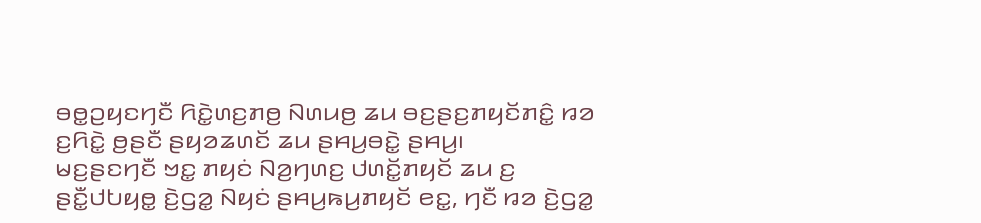ꤋꤥ꤭ꤑꤟꤢꤚꤢꤪ ꤖꤢꤧ꤭ꤛꤢ꤬ꤊꤥ꤬ ꤡꤛꤣꤥ꤬ ꤘꤣ ꤋꤢ꤬ꤔꤢ꤬ꤊꤟꤢꤩꤊꤢꤨ꤭ ꤙꤤ ꤢ꤬ꤖꤢꤧ꤭ ꤥ꤬ꤔꤢꤪ ꤔꤟꤤꤘꤛꤢꤩ ꤘꤣ ꤔꤌꤣ꤬ꤋꤢꤧ꤭ ꤔꤌꤣ꤬꤯
ꤗꤢ꤬ꤔꤢꤚꤢꤪ ꤠꤢ꤭ ꤊꤟꤢꤦ ꤡꤤ꤬ꤚꤛꤢ꤬ ꤓꤛꤢꤩ꤭ꤊꤟꤢꤩ ꤘꤣ ꤢ꤬ ꤔꤢꤪ꤭ꤓꤝꤟꤥ꤭ ꤢꤧ꤬ꤞꤤ꤭ ꤡꤟꤢꤦ ꤔꤌꤣ꤬ꤒꤣ꤬ꤊꤟꤢꤩ ꤕꤢ꤭, ꤚꤢꤪ ꤙꤤ ꤢꤧ꤬ꤞꤤ꤭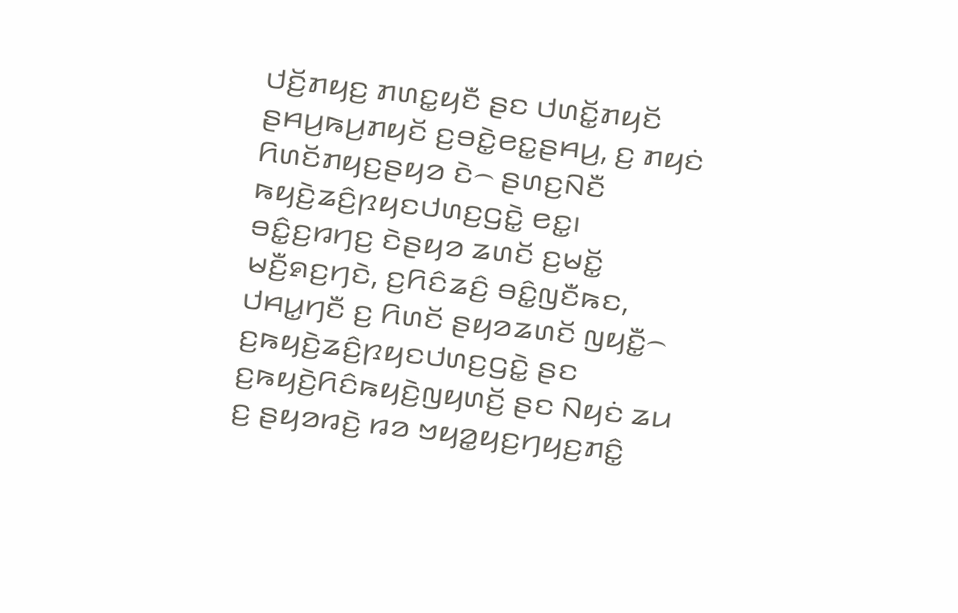ꤓꤢꤩ꤬ꤊꤟꤢ꤬ ꤊꤛꤢ꤭ꤟꤢꤪ ꤔꤢ ꤓꤛꤢꤩ꤭ꤊꤟꤢꤩ ꤔꤌꤣ꤬ꤒꤣ꤬ꤊꤟꤢꤩ ꤢ꤬ꤋꤢꤧ꤭ꤕꤢ꤭ꤔꤌꤣ꤬, ꤢ꤬ ꤊꤟꤢꤦ ꤖꤛꤢꤩꤊꤟꤢ꤬ꤔꤟꤤ ꤢꤧ꤮ ꤔꤛꤢ꤬ꤡꤢꤪ ꤒꤟꤢꤧ꤬ꤘꤢꤨ꤬ꤐꤟꤢꤓꤛꤢ꤬ꤞꤢꤧ꤭ ꤕꤢ꤭꤯
ꤋꤢꤨ꤭ꤢ꤬ꤙꤚꤢ꤬ ꤢꤧꤔꤟꤤ ꤘꤛꤢꤩ ꤢ꤬ꤗꤢꤩ꤭ ꤗꤢꤪ꤬ꤎꤢ꤬ꤚꤢꤧ, ꤢ꤬ꤖꤢꤨꤘꤢꤨ꤬ ꤋꤢꤨ꤭ꤜꤢꤪꤒꤢ, ꤓꤌꤣ꤭ꤚꤢꤪ ꤢ꤬ ꤖꤛꤢꤩ ꤔꤟꤤꤘꤛꤢꤩ ꤜꤟꤢꤪ꤭꤮ ꤢ꤬ꤒꤟꤢꤧ꤬ꤘꤢꤨ꤬ꤐꤟꤢꤓꤛꤢ꤬ꤞꤢꤧ꤭ ꤔꤢ ꤢ꤬ꤒꤟꤢꤧ꤬ꤖꤢꤨꤒꤟꤢꤧ꤬ꤜꤟꤛꤢꤩ꤬ ꤔꤢ ꤡꤟꤢꤦ ꤘꤣ ꤢ꤬ ꤔꤟꤤꤙꤢꤧ꤬ ꤙꤤ ꤠꤟꤤ꤭ꤟꤢ꤬ꤚꤟꤢ꤬ꤊꤢꤨ꤭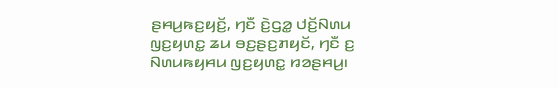ꤔꤌꤣ꤬ꤒꤢ꤬ꤟꤢꤩ꤬, ꤚꤢꤪ ꤢꤧ꤬ꤞꤤ꤭ ꤓꤢꤩ꤬ꤡꤛꤣ ꤜꤢ꤬ꤟꤛꤢ꤭ ꤘꤣ ꤋꤢ꤬ꤔꤢ꤬ꤊꤟꤢꤩ, ꤚꤢꤪ ꤢ꤬ ꤡꤛꤣꤒꤟꤌꤣ ꤜꤢ꤬ꤟꤛꤢ꤭ ꤙꤤꤔꤌꤣ꤬꤯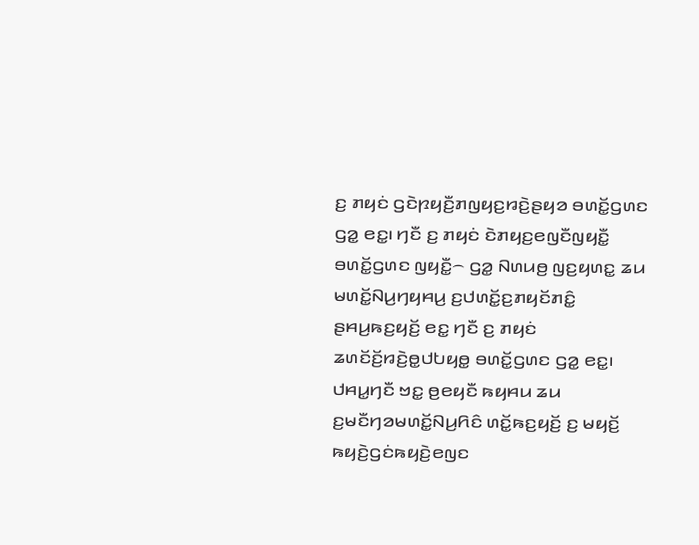ꤢ꤬ ꤊꤟꤢꤦ ꤞꤢꤧꤐꤟꤢꤪ꤬ꤊꤜꤟꤢ꤬ꤙꤢꤧ꤬ꤔꤟꤤ ꤋꤛꤢꤩ꤭ꤞꤛꤢ ꤞꤤ꤭ ꤕꤢ꤭꤯ ꤚꤢꤪ ꤢ꤬ ꤊꤟꤢꤦ ꤢꤧꤊꤟꤢ꤬ꤕꤜꤢꤪꤜꤟꤢꤪ꤭ ꤋꤛꤢꤩ꤭ꤞꤛꤢ ꤜꤟꤢꤪ꤭꤮ ꤞꤤ꤭ ꤡꤛꤣꤥ꤬ ꤜꤢ꤬ꤟꤛꤢ꤭ ꤘꤣ ꤗꤛꤢꤩ꤭ꤡꤣ꤬ꤚꤟꤌꤣ꤬ ꤢ꤬ꤓꤛꤢꤩ꤭ꤢ꤬ꤊꤟꤢꤩꤊꤢꤨ꤭ ꤔꤌꤣ꤬ꤒꤢ꤬ꤟꤢꤩ꤬ ꤕꤢ꤭ ꤚꤢꤪ ꤢ꤬ ꤊꤟꤢꤦ ꤘꤛꤢꤩꤢꤩ꤬ꤙꤢꤧ꤬ꤥ꤭ꤓꤝꤟꤥ꤭ ꤋꤛꤢꤩ꤭ꤞꤛꤢ ꤞꤤ꤭ ꤕꤢ꤭꤯
ꤓꤌꤣ꤭ꤚꤢꤪ ꤠꤢ꤭ ꤥ꤬ꤕꤟꤢꤪ ꤒꤟꤌꤣ ꤘꤣ ꤢ꤬ꤗꤢꤪꤚꤤꤗꤛꤢꤩ꤭ꤡꤣ꤬ꤖꤢꤨ ꤛꤢꤩ꤭ꤒꤢ꤬ꤟꤢꤩ꤬ ꤢ꤬ ꤗꤟꤢꤩ꤬ ꤒꤟꤢꤧ꤬ꤞꤢꤦꤒꤟꤢꤧ꤬ꤕꤜꤢ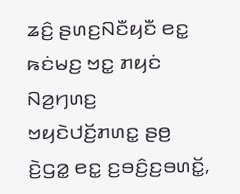ꤘꤢꤨ꤬ ꤔꤛꤢ꤬ꤡꤢꤪꤟꤢꤪ ꤕꤢ꤭ ꤒꤢꤦꤗꤢ꤬ ꤠꤢ꤭ ꤊꤟꤢꤦ ꤡꤤ꤬ꤚꤛꤢ꤬ ꤠꤟꤢꤧꤓꤢꤩ꤬ꤊꤛꤢ꤭ ꤔꤥ꤬ ꤢꤧ꤬ꤞꤤ꤭ ꤕꤢ꤭ ꤢ꤬ꤋꤢꤨ꤬ꤢ꤬ꤋꤛꤢꤩ꤭,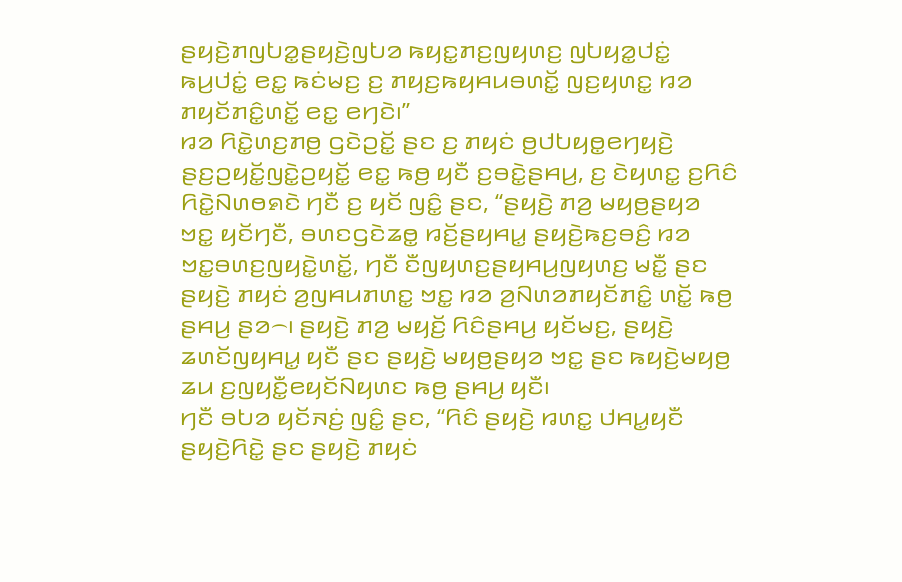ꤔꤟꤢꤧ꤬ꤊꤜꤝꤤ꤭ꤔꤟꤢꤧ꤬ꤜꤝꤤ ꤒꤟꤢ꤭ꤊꤢ꤬ꤜꤟꤛꤢ꤬ ꤜꤝꤟꤤ꤭ꤓꤢꤦ꤭ ꤒꤣ꤬ꤓꤢꤦ꤭ ꤕꤢ꤭ ꤒꤢꤦꤗꤢ꤬ ꤢ꤬ ꤊꤟꤢ꤬ꤒꤟꤌꤣꤋꤛꤢꤩ꤭ ꤜꤢ꤬ꤟꤛꤢ꤭ ꤙꤤ ꤊꤟꤢꤩꤊꤢꤨ꤭ꤛꤢꤩ꤭ ꤕꤢ꤭ ꤕꤚꤢꤧ꤯”
ꤙꤤ ꤖꤢꤧ꤭ꤛꤢ꤬ꤊꤥ꤬ ꤞꤢꤧꤑꤢꤩ꤭ ꤔꤢ ꤢ꤬ ꤊꤟꤢꤦ ꤥ꤬ꤓꤝꤟꤥ꤭ꤕꤚꤟꤢꤧ꤬ ꤔꤢ꤬ꤑꤟꤢꤩ꤭ꤜꤢꤧ꤭ꤑꤟꤢꤩ꤭ ꤕꤢ꤭ ꤒꤥ꤬ ꤟꤢꤪ ꤢ꤬ꤋꤢꤧ꤭ꤔꤌꤣ꤬, ꤢ꤬ ꤢꤧꤟꤛꤢ꤭ ꤢ꤬ꤖꤢꤨ ꤖꤢꤧ꤭ꤡꤛꤥꤎꤢꤧ ꤚꤢꤪ ꤢ꤬ ꤟꤢꤩ ꤜꤢꤨ꤭ ꤔꤢ, “ꤔꤟꤢꤧ꤬ ꤊꤤ꤬ ꤗꤟꤥ꤬ꤔꤟꤤ ꤠꤢ꤭ ꤟꤢꤩꤚꤢꤪ, ꤋꤛꤢꤞꤢꤧꤘꤥ꤭ ꤙꤢꤩ꤬ꤔꤟꤌꤣ꤭ ꤔꤟꤢꤧ꤬ꤒꤢ꤬ꤋꤢꤨ꤬ ꤙꤤ ꤠꤢ꤭ꤋꤛꤢ꤬ꤜꤟꤢꤧ꤭ꤛꤢꤩ꤭, ꤚꤢꤪ ꤢꤪꤜꤟꤛꤢ꤬ꤔꤟꤌꤣ꤬ꤜꤟꤛꤢ꤬ ꤗꤢꤪ꤭ ꤔꤢ ꤔꤟꤢꤧ꤬ ꤊꤟꤢꤦ ꤤ꤬ꤜꤌꤣꤊꤛꤢ꤭ ꤠꤢ꤭ ꤙꤤ ꤤ꤬ꤡꤛꤤꤊꤟꤢꤩꤊꤢꤨ꤭ ꤛꤢꤩ꤭ ꤒꤥ꤬ ꤔꤌꤣ꤬ ꤔꤤ꤮꤯ ꤔꤟꤢꤧ꤬ ꤊꤤ꤬ ꤗꤟꤢꤩ꤬ ꤖꤢꤨꤔꤌꤣ꤬ ꤟꤢꤩꤗꤢ꤬, ꤔꤟꤢꤧ꤬ ꤘꤛꤢꤩꤜꤟꤌꤣ꤭ ꤟꤢꤪ ꤔꤢ ꤔꤟꤢꤧ꤬ ꤗꤟꤥ꤬ꤔꤟꤤ ꤠꤢ꤭ ꤔꤢ ꤒꤟꤢꤧ꤬ꤗꤟꤥ꤬ ꤘꤣ ꤢ꤬ꤜꤟꤢꤪ꤭ꤕꤟꤢꤩꤡꤟꤛꤢ ꤒꤥ꤬ ꤔꤌꤣ꤬ ꤟꤢꤪ꤯
ꤚꤢꤪ ꤋꤝꤤ ꤟꤢꤩꤏꤢꤦ꤬ ꤜꤢꤨ꤭ ꤔꤢ, “ꤖꤢꤨ ꤔꤟꤢꤧ꤬ ꤙꤛꤢ꤭ ꤓꤌꤣ꤭ꤟꤢꤪ ꤔꤟꤢꤧ꤬ꤖꤢꤧ꤭ ꤔꤢ ꤔꤟꤢꤧ꤬ ꤊꤟꤢꤦ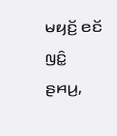ꤗꤟꤢꤩ꤬ ꤕꤢꤩ ꤜꤢꤨ꤭ ꤔꤌꤣ꤬,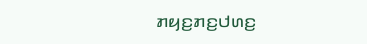ꤊꤟꤢ꤬ꤊꤢ꤬ꤓꤛꤢ꤬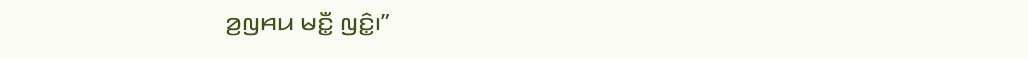ꤤ꤬ꤜꤌꤣ ꤗꤢꤪ꤭ ꤜꤢꤨ꤭꤯”